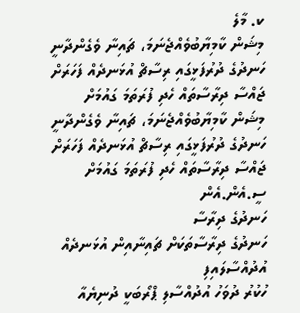ކ. މާލެ
މިޝަން ކާމިޔާބުވެއްޖެނަމަ، ޗައިނާ ވެގެންދާނީ ހަނދުގެ ދުރުފަޅީގައި ރިސާޗް އުޅަނދެއް ފަހަރަށް ޖައްސާ ދިރާސާތައް ހެދި ފުރަތަމަ ގައުމަށް
މިޝަން ކާމިޔާބުވެއްޖެނަމަ، ޗައިނާ ވެގެންދާނީ ހަނދުގެ ދުރުފަޅީގައި ރިސާޗް އުޅަނދެއް ފަހަރަށް ޖައްސާ ދިރާސާތައް ހެދި ފުރަތަމަ ގައުމަށް
ސީ.އެން.އެން
ހަނދުގެ ދިރާސާ
ހަނދުގެ ދިރާސާތަކަށް ޗައިނާއިން އުޅަނދެއް އުދުއްސާލައިފި
ހުކުރު ދުވަހު އުދުއްސާލި ޕްރޯބަކީ ދުނިޔެއާ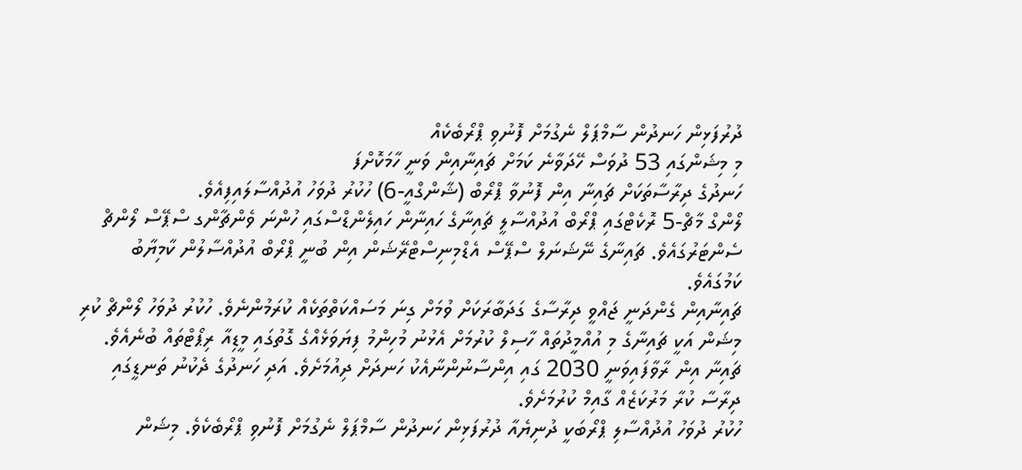ދުރުފަޅިން ހަނދުން ސާމްޕަލް ނެގުމަށް ފޮނުވި ޕްރޯބެކެއް
މި މިޝަންގައި 53 ދުވަސް ހޭދަވާނެ ކަމަށް ޗައިނާއިން ވަނީ ހާމަކޮށްފަ
ހަނދުގެ ދިރާސާތަކަށް ޗައިނާ އިން ފޮނުވާ ޕްރޯބް (ޝާންގްއީ-6) ހުކުރު ދުވަހު އުދުއްސާލައިފިއެވެ.
ލޯންގް މާޗް-5 ރޮކެޓްގައި ޕްރޯބް އުދުއްސާލީ ޗައިނާގެ ހައިނާން ހައިލެންޑްސްގައި ހުންނަ ވެންޗާންގ ސްޕޭސް ލޯންޗް ސެންޓަރުގައެވެ. ޗައިނާގެ ނޭޝަނަލް ސްޕޭސް އެޑްމިނިސްޓްރޭޝަން އިން ބުނީ ޕްރޯބް އުދުއްސާލުން ކާމިޔާބު ކަމުގައެވެ.
ޗައިނާއިން ގެންދަނީ ޖައްވީ ދިރާސާގެ ގަދަބާރަކަށް ވުމަށް ގިނަ މަސައްކަތްތަކެއް ކުރަމުންނެވެ. ހުކުރު ދުވަހު ލޯންޗް ކުރި މިޝަން އަކީ ޗައިނާގެ މި އުއްމީދުތައް ހާސިލް ކުރުމަށް އެޅުނު މުހިންމު ފިޔަވަޅެއްގެ ގޮތުގައި މީޑިއާ ރިޕޯޓްތައް ބުނެއެވެ.
ޗައިނާ އިން ރާވާފައިވަނީ 2030 ގައި އިންސާނުންނާއެކު ހަނދަށް ދިއުމަށެވެ. އަދި ހަނދުގެ ދެކުނު ތަނޑީގައި ދިރާސާ ކުރާ މަރުކަޒެއް ގާއިމް ކުރުމަށެވެ.
ހުކުރު ދުވަހު އުދުއްސާލި ޕްރޯބަކީ ދުނިޔެއާ ދުރުފަޅިން ހަނދުން ސާމްޕަލް ނެގުމަށް ފޮނުވި ޕްރޯބެކެވެ. މިޝަން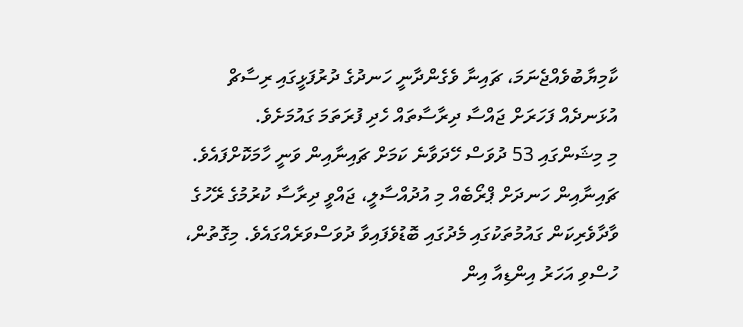ކާމިޔާބުވެއްޖެނަމަ، ޗައިނާ ވެގެންދާނީ ހަނދުގެ ދުރުފަޅީގައި ރިސާޗް އުޅަނދެއް ފަހަރަށް ޖައްސާ ދިރާސާތައް ހެދި ފުރަތަމަ ގައުމަށެވެ.
މި މިޝަންގައި 53 ދުވަސް ހޭދަވާނެ ކަމަށް ޗައިނާއިން ވަނީ ހާމަކޮށްފައެވެ.
ޗައިނާއިން ހަނދަށް ޕްރޯބެއް މި އުދުއްސާލީ، ޖައްވީ ދިރާސާ ކުރުމުގެ ރޭހުގެ ވާދާވެރިކަން ގައުމުތަކުގައި މެދުގައި ބޮޑުވެފައިވާ ދުވަސްވަރެއްގައެވެ. މިގޮތުން، ހުސްވި އަހަރު އިންޑިއާ އިން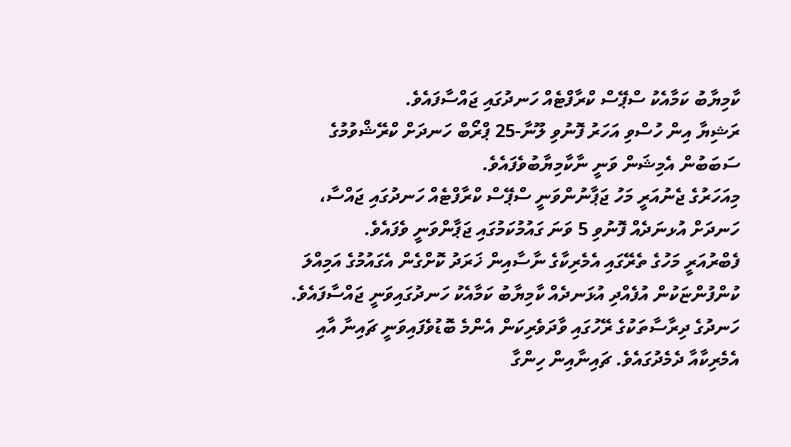ކާމިޔާބު ކަމާއެކު ސްޕޭސް ކްރާފްޓެއް ހަނދުގައި ޖައްސާފައެވެ.
ރަޝިޔާ އިން ހުސްވި އަހަރު ފޮނުވި ލޫނާ-25 ޕްރޯބް ހަނދަށް ކްރޭޝްވުމުގެ ސަބަބުން އެމިޝަން ވަނީ ނާކާމިޔާބުވެފައެވެ.
މިއަހަރުގެ ޖެނުއަރީ މަހު ޖަޕާނުންވަނީ ސްޕޭސް ކްރާފްޓެއް ހަނދުގައި ޖައްސާ، ހަނދަށް އުޅނަދެއް ފޮނުވި 5 ވަނަ ގައުމުކަމުގައި ޖަޕާންވަނީ ވެފައެވެ.
ފެބްރުއަރީ މަހުގެ ތެރޭގައި އެމެރިކާގެ ނާސާއިން ޚަރަދު ކޮށްގެން އެގައުމުގެ އަމިއްލަ ކުންފުންޏަކުން އުފެއްދި އުޅަނދެއް ކާމިޔާބު ކަމާއެކު ހަނދުގައިވަނީ ޖައްސާފައެވެ.
ހަނދުގެ ދިރާސާތަކުގެ ރޭހުގައި ވާދަވެރިކަން އެންމެ ބޮޑުވެފައިވަނީ ޗައިނާ އާއި އެމެރިކާއާ ދެމެދުގައެވެ. ޗައިނާއިން ހިންގާ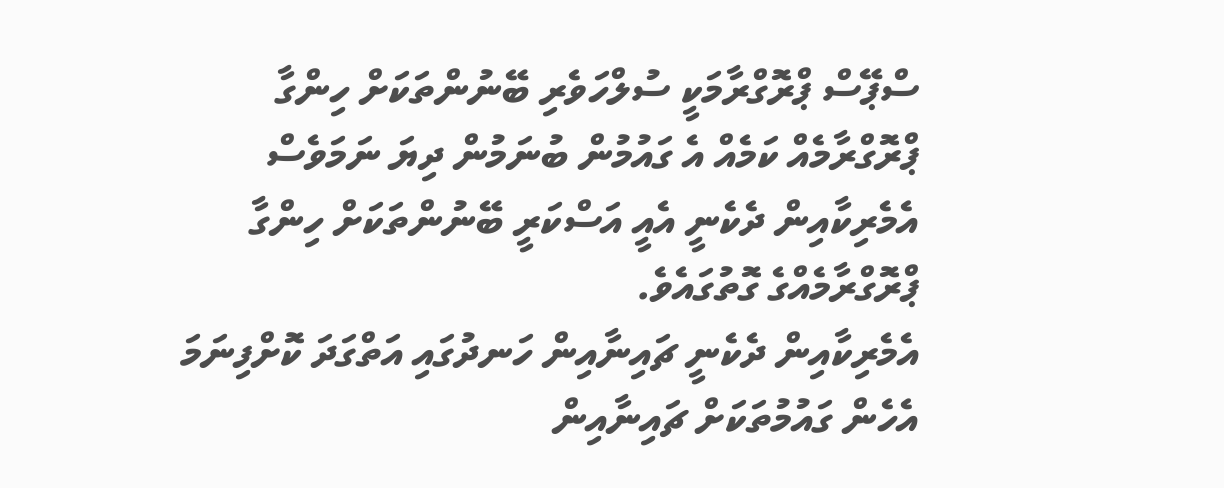ސްޕޭސް ޕްރޮގްރާމަކީ ސުލްހަވެރި ބޭނުންތަކަށް ހިންގާ ޕްރޮގްރާމެއް ކަމެއް އެ ގައުމުން ބުނަމުން ދިޔަ ނަމަވެސް އެމެރިކާއިން ދެކެނީ އެއީ އަސްކަރީ ބޭނުންތަކަށް ހިންގާ ޕްރޮގްރާމެއްގެ ގޮތުގައެވެ.
އެމެރިކާއިން ދެކެނީ ޗައިނާއިން ހަނދުގައި އަތްގަދަ ކޮށްފިނަމަ އެހެން ގައުމުތަކަށް ޗައިނާއިން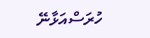ހުރަސްއަޅާނޭ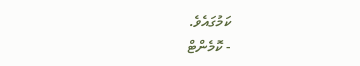ކަމުގައެވެ.
- ކޮމެންޓް